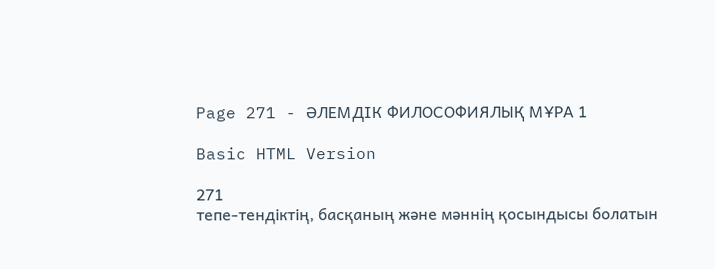Page 271 - ӘЛЕМДІК ФИЛОСОФИЯЛЫҚ МҰРА 1

Basic HTML Version

271
тепе-тендіктің, басқаның және мәннің қосындысы болатын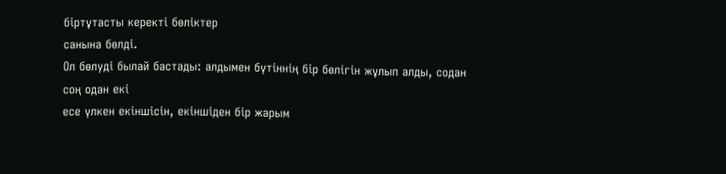біртұтасты керекті бөліктер
санына бөлді.
Ол бөлуді былай бастады: алдымен бүтіннің бір бөлігін жұлып алды, содан соң одан екі
есе үлкен екіншісін, екіншіден бір жарым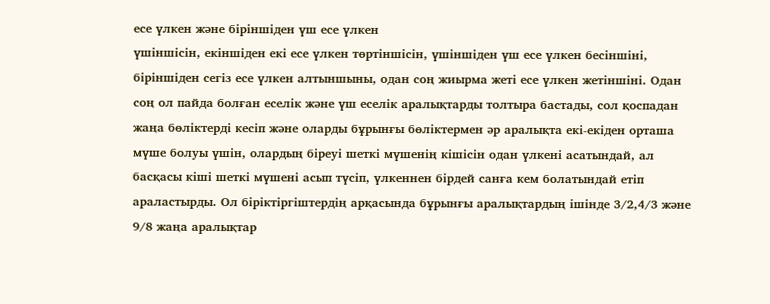есе үлкен және біріншіден үш есе үлкен
үшіншісін, екіншіден екі есе үлкен төртіншісін, үшіншіден үш есе үлкен бесіншіні,
біріншіден сегіз есе үлкен алтыншыны, одан соң жиырма жеті есе үлкен жетіншіні. Одан
соң ол пайда болған еселік және үш еселік аралықтарды толтыра бастады, сол қоспадан
жаңа бөліктерді кесіп және оларды бұрынғы бөліктермен әр аралықта екі-екіден орташа
мүше болуы үшін, олардың біреуі шеткі мүшенің кішісін одан үлкені асатындай, ал
басқасы кіші шеткі мүшені асып түсіп, үлкеннен бірдей санға кем болатындай етіп
араластырды. Ол біріктіргіштердің арқасында бұрынғы аралықтардың ішінде 3/2,4/3 және
9/8 жаңа аралықтар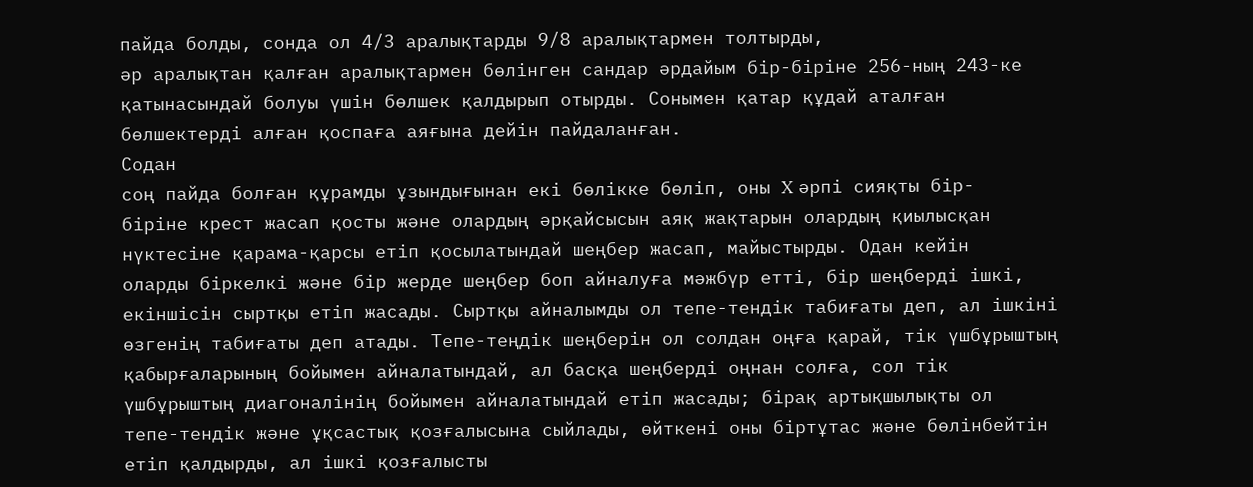пайда болды, сонда ол 4/3 аралықтарды 9/8 аралықтармен толтырды,
әр аралықтан қалған аралықтармен бөлінген сандар әрдайым бір-біріне 256-ның 243-ке
қатынасындай болуы үшін бөлшек қалдырып отырды. Сонымен қатар құдай аталған
бөлшектерді алған қоспаға аяғына дейін пайдаланған.
Содан
соң пайда болған құрамды ұзындығынан екі бөлікке бөліп, оны X әрпі сияқты бір-
біріне крест жасап қосты және олардың әрқайсысын аяқ жақтарын олардың қиылысқан
нүктесіне қарама-қарсы етіп қосылатындай шеңбер жасап, майыстырды. Одан кейін
оларды біркелкі және бір жерде шеңбер боп айналуға мәжбүр етті, бір шеңберді ішкі,
екіншісін сыртқы етіп жасады. Сыртқы айналымды ол тепе-тендік табиғаты деп, ал ішкіні
өзгенің табиғаты деп атады. Тепе-теңдік шеңберін ол солдан оңға қарай, тік үшбұрыштың
қабырғаларының бойымен айналатындай, ал басқа шеңберді оңнан солға, сол тік
үшбұрыштың диагоналінің бойымен айналатындай етіп жасады; бірақ артықшылықты ол
тепе-тендік және ұқсастық қозғалысына сыйлады, өйткені оны біртұтас және бөлінбейтін
етіп қалдырды, ал ішкі қозғалысты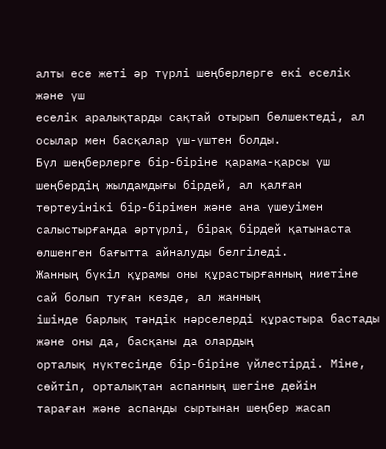алты есе жеті әр түрлі шеңберлерге екі еселік және үш
еселік аралықтарды сақтай отырып бөлшектеді, ал осылар мен басқалар үш-үштен болды.
Бүл шеңберлерге бір-біріне қарама-қарсы үш шеңбердің жылдамдығы бірдей, ал қалған
төртеуінікі бір-бірімен және ана үшеуімен салыстырғанда әртүрлі, бірақ бірдей қатынаста
өлшенген бағытта айналуды белгіледі.
Жанның бүкіл құрамы оны құрастырғанның ниетіне сай болып туған кезде, ал жанның
ішінде барлық тәндік нәрселерді құрастыра бастады және оны да, басқаны да олардың
орталық нүктесінде бір-біріне үйлестірді. Міне, сөйтіп, орталықтан аспанның шегіне дейін
тараған және аспанды сыртынан шеңбер жасап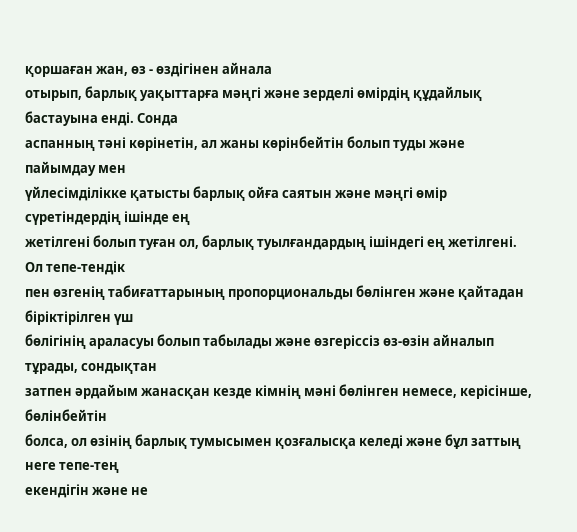қоршаған жан, өз - өздігінен айнала
отырып, барлық уақыттарға мәңгі және зерделі өмірдің құдайлық бастауына енді. Сонда
аспанның тәні көрінетін, ал жаны көрінбейтін болып туды және пайымдау мен
үйлесімділікке қатысты барлық ойға саятын және мәңгі өмір сүретіндердің ішінде ең
жетілгені болып туған ол, барлық туылғандардың ішіндегі ең жетілгені. Ол тепе-тендік
пен өзгенің табиғаттарының пропорциональды бөлінген және қайтадан біріктірілген үш
бөлігінің араласуы болып табылады және өзгеріссіз өз-өзін айналып тұрады, сондықтан
затпен әрдайым жанасқан кезде кімнің мәні бөлінген немесе, керісінше, бөлінбейтін
болса, ол өзінің барлық тумысымен қозғалысқа келеді және бұл заттың неге тепе-тең
екендігін және не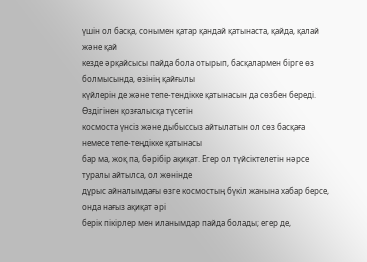үшін ол басқа, сонымен қатар қандай қатынаста, қайда, қалай және қай
кезде әрқайсысы пайда бола отырып, басқалармен бірге өз болмысында, өзінің қайғылы
күйлерін де және тепе-тендікке қатынасын да сөзбен береді. Өздігінен қозғалысқа түсетін
космоста үнсіз және дыбыссыз айтылатын ол сөз басқаға немесе тепе-теңдікке қатынасы
бар ма, жоқ па, бәрібір ақиқат. Егер ол түйсіктелетін нәрсе туралы айтылса, ол жөнінде
дұрыс айналымдағы өзге космостың бүкіл жанына хабар берсе, онда нағыз ақиқат әрі
берік пікірлер мен иланымдар пайда болады; егер де,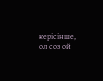керісінше, ол соз ой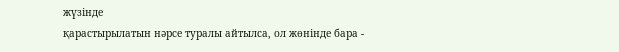жүзінде
қарастырылатын нәрсе туралы айтылса, ол жөнінде бара -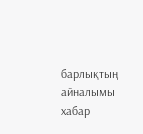барлықтың айналымы хабар